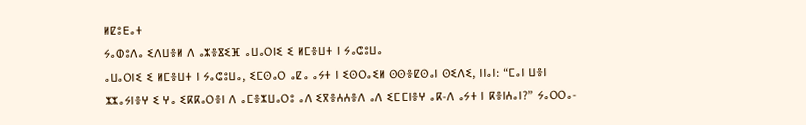ⵍⵇⵓⴹⴰⵜ
ⵢⴰⵀⵓⴷⴰ ⵉⴷⵡⴻⵍ ⴷ ⴰⵣⴻⴵⵉⴼ ⴰⵡⴰⵔⵏⵉ ⵉ ⵍⵎⴻⵡⵜ ⵏ ⵢⴰⵛⵓⵡⴰ
ⴰⵡⴰⵔⵏⵉ ⵉ ⵍⵎⴻⵡⵜ ⵏ ⵢⴰⵛⵓⵡⴰ, ⵉⵎⵙⴰⵔ ⴰⵇⴰ ⴰⵢⵜ ⵏ ⵉⵙⵔⴰⵉⵍ ⵙⵙⴻⵇⵙⴰⵏ ⵙⵉⴷⵉ, ⵏⵏⴰⵏ: “ⵎⴰⵏ ⵡⴻⵏ ⵣⵣⴰⵢⵏⴻⵖ ⵉ ⵖⴰ ⵉⴽⴽⴰⵔⴻⵏ ⴷ ⴰⵎⴻⵣⵡⴰⵔⵓ ⴰⴷ ⵉⴳⴻⵄⵄⴻⴷ ⴰⴷ ⵉⵎⵎⵏⴻⵖ ⴰⴽ-ⴷ ⴰⵢⵜ ⵏ ⴽⴻⵏⵄⴰⵏ?” ⵢⴰⵔⵔⴰ-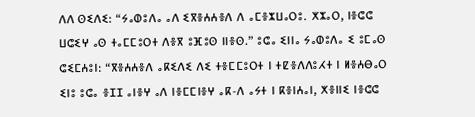ⴷⴷ ⵙⵉⴷⵉ: “ⵢⴰⵀⵓⴷⴰ ⴰⴷ ⵉⴳⴻⵄⵄⴻⴷ ⴷ ⴰⵎⴻⵣⵡⴰⵔⵓ. ⵅⵣⴰⵔ, ⵏⴻⵛⵛ ⵡⵛⵉⵖ ⴰⵙ ⵜⴰⵎⵎⵓⵔⵜ ⴷⴻⴳ ⵓⴼⵓⵙ ⵏⵏⴻⵙ.” ⵓⵛⴰ ⵉⵏⵏⴰ ⵢⴰⵀⵓⴷⴰ ⵉ ⵓⵎⴰⵙ ⵛⵉⵎⵄⵓⵏ: “ⴳⴻⵄⵄⴻⴷ ⴰⴽⵉⴷⵉ ⴷⵉ ⵜⴻⵎⵎⵓⵔⵜ ⵏ ⵜⵇⴻⴷⴷⵓⵃⵜ ⵏ ⵍⴻⵄⴱⴰⵔ ⵉⵏⵓ ⵓⵛⴰ ⴻⵊⵊ ⴰⵏⴻⵖ ⴰⴷ ⵏⴻⵎⵎⵏⴻⵖ ⴰⴽ-ⴷ ⴰⵢⵜ ⵏ ⴽⴻⵏⵄⴰⵏ, ⵅⴻⵏⵏⵉ ⵏⴻⵛⵛ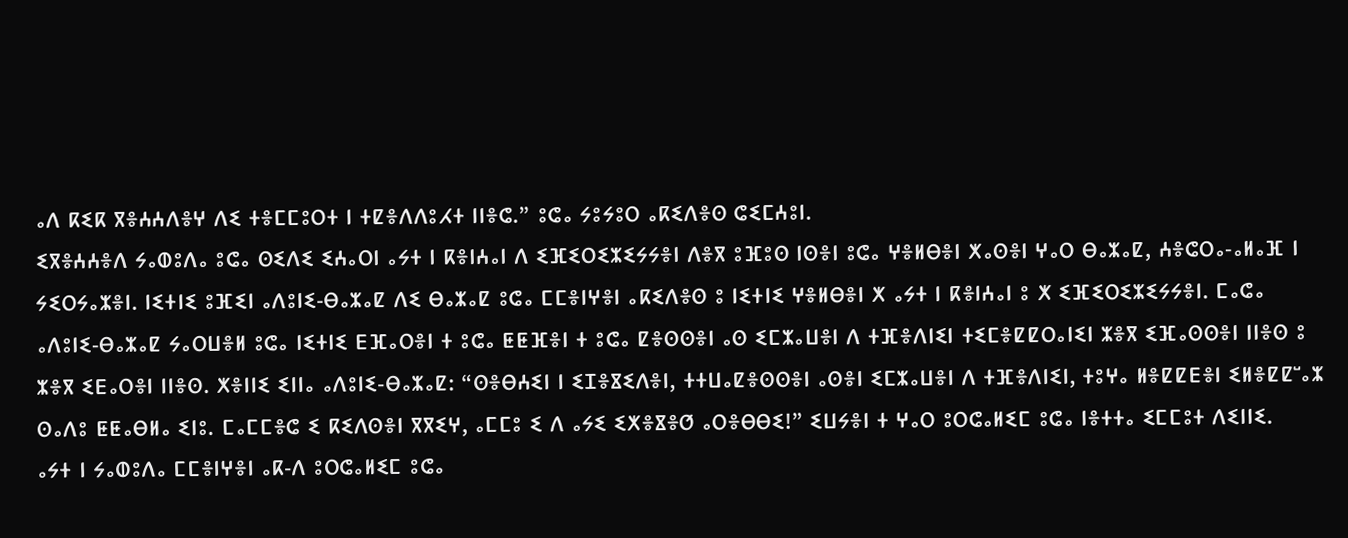ⴰⴷ ⴽⵉⴽ ⴳⴻⵄⵄⴷⴻⵖ ⴷⵉ ⵜⴻⵎⵎⵓⵔⵜ ⵏ ⵜⵇⴻⴷⴷⵓⵃⵜ ⵏⵏⴻⵛ.” ⵓⵛⴰ ⵢⵓⵢⵓⵔ ⴰⴽⵉⴷⴻⵙ ⵛⵉⵎⵄⵓⵏ.
ⵉⴳⴻⵄⵄⴻⴷ ⵢⴰⵀⵓⴷⴰ ⵓⵛⴰ ⵙⵉⴷⵉ ⵉⵄⴰⵔⵏ ⴰⵢⵜ ⵏ ⴽⴻⵏⵄⴰⵏ ⴷ ⵉⴼⵉⵔⵉⵣⵉⵢⵢⴻⵏ ⴷⴻⴳ ⵓⴼⵓⵙ ⵏⵙⴻⵏ ⵓⵛⴰ ⵖⴻⵍⴱⴻⵏ ⵅⴰⵙⴻⵏ ⵖⴰⵔ ⴱⴰⵣⴰⵇ, ⵄⴻⵛⵔⴰ-ⴰⵍⴰⴼ ⵏ ⵢⵉⵔⵢⴰⵣⴻⵏ. ⵏⵉⵜⵏⵉ ⵓⴼⵉⵏ ⴰⴷⵓⵏⵉ-ⴱⴰⵣⴰⵇ ⴷⵉ ⴱⴰⵣⴰⵇ ⵓⵛⴰ ⵎⵎⴻⵏⵖⴻⵏ ⴰⴽⵉⴷⴻⵙ ⵓ ⵏⵉⵜⵏⵉ ⵖⴻⵍⴱⴻⵏ ⵅ ⴰⵢⵜ ⵏ ⴽⴻⵏⵄⴰⵏ ⵓ ⵅ ⵉⴼⵉⵔⵉⵣⵉⵢⵢⴻⵏ. ⵎⴰⵛⴰ ⴰⴷⵓⵏⵉ-ⴱⴰⵣⴰⵇ ⵢⴰⵔⵡⴻⵍ ⵓⵛⴰ ⵏⵉⵜⵏⵉ ⴹⴼⴰⵔⴻⵏ ⵜ ⵓⵛⴰ ⵟⵟⴼⴻⵏ ⵜ ⵓⵛⴰ ⵇⴻⵙⵙⴻⵏ ⴰⵙ ⵉⵎⵣⴰⵡⴻⵏ ⴷ ⵜⴼⴻⴷⵏⵉⵏ ⵜⵉⵎⴻⵇⵇⵔⴰⵏⵉⵏ ⵣⴻⴳ ⵉⴼⴰⵙⵙⴻⵏ ⵏⵏⴻⵙ ⵓ ⵣⴻⴳ ⵉⴹⴰⵔⴻⵏ ⵏⵏⴻⵙ. ⵅⴻⵏⵏⵉ ⵉⵏⵏⴰ ⴰⴷⵓⵏⵉ-ⴱⴰⵣⴰⵇ: “ⵙⴻⴱⵄⵉⵏ ⵏ ⵉⵊⴻⴵⵉⴷⴻⵏ, ⵜⵜⵡⴰⵇⴻⵙⵙⴻⵏ ⴰⵙⴻⵏ ⵉⵎⵣⴰⵡⴻⵏ ⴷ ⵜⴼⴻⴷⵏⵉⵏ, ⵜⵓⵖⴰ ⵍⴻⵇⵇⴹⴻⵏ ⵉⵍⴻⵇⵇⵯⴰⵣ ⵙⴰⴷⵓ ⵟⵟⴰⴱⵍⴰ ⵉⵏⵓ. ⵎⴰⵎⵎⴻⵛ ⵉ ⴽⵉⴷⵙⴻⵏ ⴳⴳⵉⵖ, ⴰⵎⵎⵓ ⵉ ⴷ ⴰⵢⵉ ⵉⵅⴻⴵⴻⵚ ⴰⵔⴻⴱⴱⵉ!” ⵉⵡⵢⴻⵏ ⵜ ⵖⴰⵔ ⵓⵔⵛⴰⵍⵉⵎ ⵓⵛⴰ ⵏⴻⵜⵜⴰ ⵉⵎⵎⵓⵜ ⴷⵉⵏⵏⵉ.
ⴰⵢⵜ ⵏ ⵢⴰⵀⵓⴷⴰ ⵎⵎⴻⵏⵖⴻⵏ ⴰⴽ-ⴷ ⵓⵔⵛⴰⵍⵉⵎ ⵓⵛⴰ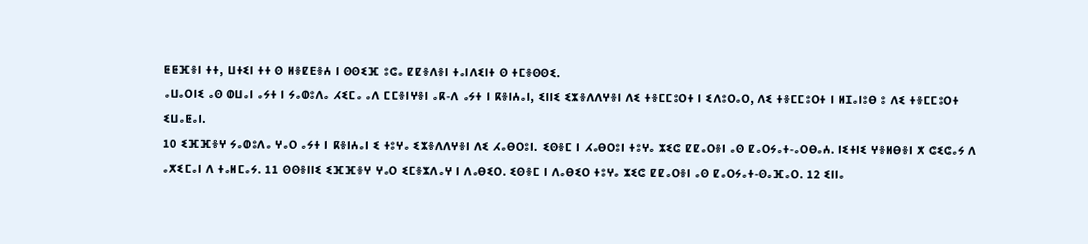ⵟⵟⴼⴻⵏ ⵜⵜ, ⵡⵜⵉⵏ ⵜⵜ ⵙ ⵍⴻⵇⴹⴻⵄ ⵏ ⵙⵙⵉⴼ ⵓⵛⴰ ⵇⵇⴻⴷⴻⵏ ⵜⴰⵏⴷⵉⵏⵜ ⵙ ⵜⵎⴻⵙⵙⵉ.
ⴰⵡⴰⵔⵏⵉ ⴰⵙ ⵀⵡⴰⵏ ⴰⵢⵜ ⵏ ⵢⴰⵀⵓⴷⴰ ⵃⵉⵎⴰ ⴰⴷ ⵎⵎⴻⵏⵖⴻⵏ ⴰⴽ-ⴷ ⴰⵢⵜ ⵏ ⴽⴻⵏⵄⴰⵏ, ⵉⵏⵏⵉ ⵉⵣⴻⴷⴷⵖⴻⵏ ⴷⵉ ⵜⴻⵎⵎⵓⵔⵜ ⵏ ⵉⴷⵓⵔⴰⵔ, ⴷⵉ ⵜⴻⵎⵎⵓⵔⵜ ⵏ ⵍⵊⴰⵏⵓⴱ ⵓ ⴷⵉ ⵜⴻⵎⵎⵓⵔⵜ ⵉⵡⴰⵟⴰⵏ.
10 ⵉⴼⴼⴻⵖ ⵢⴰⵀⵓⴷⴰ ⵖⴰⵔ ⴰⵢⵜ ⵏ ⴽⴻⵏⵄⴰⵏ ⵉ ⵜⵓⵖⴰ ⵉⵣⴻⴷⴷⵖⴻⵏ ⴷⵉ ⵃⴰⴱⵔⵓⵏ. ⵉⵙⴻⵎ ⵏ ⵃⴰⴱⵔⵓⵏ ⵜⵓⵖⴰ ⵣⵉⵛ ⵇⵇⴰⵔⴻⵏ ⴰⵙ ⵇⴰⵔⵢⴰⵜ-ⴰⵔⴱⴰⵄ. ⵏⵉⵜⵏⵉ ⵖⴻⵍⴱⴻⵏ ⵅ ⵛⵉⵛⴰⵢ ⴷ ⴰⵅⵉⵎⴰⵏ ⴷ ⵜⴰⵍⵎⴰⵢ. 11 ⵙⵙⴻⵏⵏⵉ ⵉⴼⴼⴻⵖ ⵖⴰⵔ ⵉⵎⴻⵣⴷⴰⵖ ⵏ ⴷⴰⴱⵉⵔ. ⵉⵙⴻⵎ ⵏ ⴷⴰⴱⵉⵔ ⵜⵓⵖⴰ ⵣⵉⵛ ⵇⵇⴰⵔⴻⵏ ⴰⵙ ⵇⴰⵔⵢⴰⵜ-ⵙⴰⴼⴰⵔ. 12 ⵉⵏⵏⴰ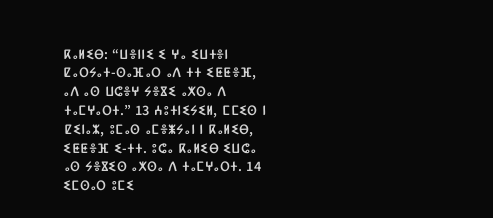ⴽⴰⵍⵉⴱ: “ⵡⴻⵏⵏⵉ ⵉ ⵖⴰ ⵉⵡⵜⴻⵏ ⵇⴰⵔⵢⴰⵜ-ⵙⴰⴼⴰⵔ ⴰⴷ ⵜⵜ ⵉⵟⵟⴻⴼ, ⴰⴷ ⴰⵙ ⵡⵛⴻⵖ ⵢⴻⴵⵉ ⴰⵅⵙⴰ ⴷ ⵜⴰⵎⵖⴰⵔⵜ.” 13 ⵄⵓⵜⵏⵉⵢⵉⵍ, ⵎⵎⵉⵙ ⵏ ⵇⵉⵏⴰⵣ, ⵓⵎⴰⵙ ⴰⵎⴻⵥⵢⴰⵏ ⵏ ⴽⴰⵍⵉⴱ, ⵉⵟⵟⴻⴼ ⵉ-ⵜⵜ. ⵓⵛⴰ ⴽⴰⵍⵉⴱ ⵉⵡⵛⴰ ⴰⵙ ⵢⴻⴵⵉⵙ ⴰⵅⵙⴰ ⴷ ⵜⴰⵎⵖⴰⵔⵜ. 14 ⵉⵎⵙⴰⵔ ⵓⵎⵉ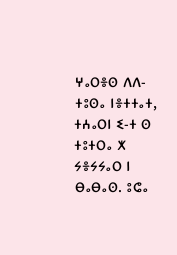ⵖⴰⵔⴻⵙ ⴷⴷ-ⵜⵓⵙⴰ ⵏⴻⵜⵜⴰⵜ, ⵜⵄⴰⵔⵏ ⵉ-ⵜ ⵙ ⵜⵓⵜⵔⴰ ⵅ ⵢⴻⵢⵢⴰⵔ ⵏ ⴱⴰⴱⴰⵙ. ⵓⵛⴰ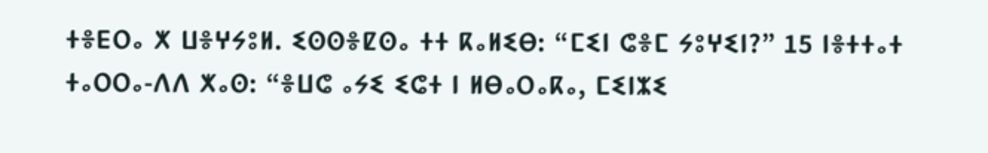ⵜⴻⴹⵔⴰ ⵅ ⵡⴻⵖⵢⵓⵍ. ⵉⵙⵙⴻⵇⵙⴰ ⵜⵜ ⴽⴰⵍⵉⴱ: “ⵎⵉⵏ ⵛⴻⵎ ⵢⵓⵖⵉⵏ?” 15 ⵏⴻⵜⵜⴰⵜ ⵜⴰⵔⵔⴰ-ⴷⴷ ⵅⴰⵙ: “ⴻⵡⵛ ⴰⵢⵉ ⵉⵛⵜ ⵏ ⵍⴱⴰⵔⴰⴽⴰ, ⵎⵉⵏⵣⵉ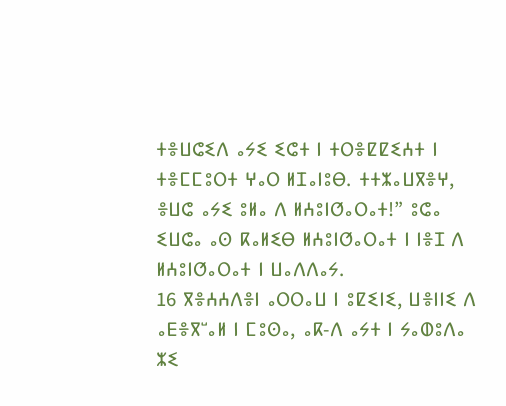ⵜⴻⵡⵛⵉⴷ ⴰⵢⵉ ⵉⵛⵜ ⵏ ⵜⵔⴻⵇⵇⵉⵄⵜ ⵏ ⵜⴻⵎⵎⵓⵔⵜ ⵖⴰⵔ ⵍⵊⴰⵏⵓⴱ. ⵜⵜⵣⴰⵡⴳⴻⵖ, ⴻⵡⵛ ⴰⵢⵉ ⵓⵍⴰ ⴷ ⵍⵄⵓⵏⵚⴰⵔⴰⵜ!” ⵓⵛⴰ ⵉⵡⵛⴰ ⴰⵙ ⴽⴰⵍⵉⴱ ⵍⵄⵓⵏⵚⴰⵔⴰⵜ ⵏ ⵏⴻⵊ ⴷ ⵍⵄⵓⵏⵚⴰⵔⴰⵜ ⵏ ⵡⴰⴷⴷⴰⵢ.
16 ⴳⴻⵄⵄⴷⴻⵏ ⴰⵔⵔⴰⵡ ⵏ ⵓⵇⵉⵏⵉ, ⵡⴻⵏⵏⵉ ⴷ ⴰⴹⴻⴳⵯⴰⵍ ⵏ ⵎⵓⵙⴰ, ⴰⴽ-ⴷ ⴰⵢⵜ ⵏ ⵢⴰⵀⵓⴷⴰ ⵣⵉ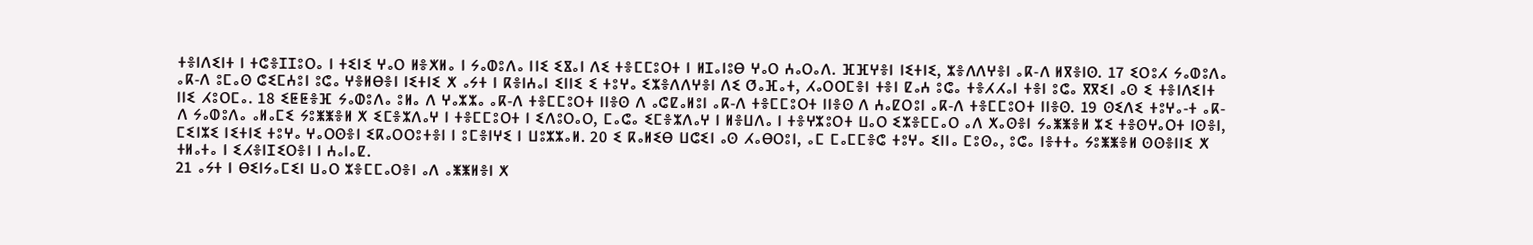ⵜⴻⵏⴷⵉⵏⵜ ⵏ ⵜⵛⴻⵊⵊⵓⵔⴰ ⵏ ⵜⵉⵏⵉ ⵖⴰⵔ ⵍⴻⵅⵍⴰ ⵏ ⵢⴰⵀⵓⴷⴰ ⵏⵏⵉ ⵉⴵⴰⵏ ⴷⵉ ⵜⴻⵎⵎⵓⵔⵜ ⵏ ⵍⵊⴰⵏⵓⴱ ⵖⴰⵔ ⵄⴰⵔⴰⴷ. ⴼⴼⵖⴻⵏ ⵏⵉⵜⵏⵉ, ⵣⴻⴷⴷⵖⴻⵏ ⴰⴽ-ⴷ ⵍⴳⴻⵏⵙ. 17 ⵉⵔⵓⵃ ⵢⴰⵀⵓⴷⴰ ⴰⴽ-ⴷ ⵓⵎⴰⵙ ⵛⵉⵎⵄⵓⵏ ⵓⵛⴰ ⵖⴻⵍⴱⴻⵏ ⵏⵉⵜⵏⵉ ⵅ ⴰⵢⵜ ⵏ ⴽⴻⵏⵄⴰⵏ ⵉⵏⵏⵉ ⵉ ⵜⵓⵖⴰ ⵉⵣⴻⴷⴷⵖⴻⵏ ⴷⵉ ⵚⴰⴼⴰⵜ, ⵃⴰⵔⵔⵎⴻⵏ ⵜⴻⵏ ⵇⴰⵄ ⵓⵛⴰ ⵜⴻⵃⵃⴰⵏ ⵜⴻⵏ ⵓⵛⴰ ⴳⴳⵉⵏ ⴰⵙ ⵉ ⵜⴻⵏⴷⵉⵏⵜ ⵏⵏⵉ ⵃⵓⵔⵎⴰ. 18 ⵉⵟⵟⴻⴼ ⵢⴰⵀⵓⴷⴰ ⵓⵍⴰ ⴷ ⵖⴰⵣⵣⴰ ⴰⴽ-ⴷ ⵜⴻⵎⵎⵓⵔⵜ ⵏⵏⴻⵙ ⴷ ⴰⵛⵇⴰⵍⵓⵏ ⴰⴽ-ⴷ ⵜⴻⵎⵎⵓⵔⵜ ⵏⵏⴻⵙ ⴷ ⵄⴰⵇⵔⵓⵏ ⴰⴽ-ⴷ ⵜⴻⵎⵎⵓⵔⵜ ⵏⵏⴻⵙ. 19 ⵙⵉⴷⵉ ⵜⵓⵖⴰ-ⵜ ⴰⴽ-ⴷ ⵢⴰⵀⵓⴷⴰ ⴰⵍⴰⵎⵉ ⵢⵓⵥⵥⴻⵍ ⵅ ⵉⵎⴻⵣⴷⴰⵖ ⵏ ⵜⴻⵎⵎⵓⵔⵜ ⵏ ⵉⴷⵓⵔⴰⵔ, ⵎⴰⵛⴰ ⵉⵎⴻⵣⴷⴰⵖ ⵏ ⵍⴻⵡⴷⴰ ⵏ ⵜⴻⵖⵣⵓⵔⵜ ⵡⴰⵔ ⵉⵣⴻⵎⵎⴰⵔ ⴰⴷ ⵅⴰⵙⴻⵏ ⵢⴰⵥⵥⴻⵍ ⵣⵉ ⵜⴻⵙⵖⴰⵔⵜ ⵏⵙⴻⵏ, ⵎⵉⵏⵣⵉ ⵏⵉⵜⵏⵉ ⵜⵓⵖⴰ ⵖⴰⵔⵙⴻⵏ ⵉⴽⴰⵔⵔⵓⵜⴻⵏ ⵏ ⵓⵎⴻⵏⵖⵉ ⵏ ⵡⵓⵣⵣⴰⵍ. 20 ⵉ ⴽⴰⵍⵉⴱ ⵡⵛⵉⵏ ⴰⵙ ⵃⴰⴱⵔⵓⵏ, ⴰⵎ ⵎⴰⵎⵎⴻⵛ ⵜⵓⵖⴰ ⵉⵏⵏⴰ ⵎⵓⵙⴰ, ⵓⵛⴰ ⵏⴻⵜⵜⴰ ⵢⵓⵥⵥⴻⵍ ⵙⵙⴻⵏⵏⵉ ⵅ ⵜⵍⴰⵜⴰ ⵏ ⵉⵃⴻⵏⵊⵉⵔⴻⵏ ⵏ ⵄⴰⵏⴰⵇ.
21 ⴰⵢⵜ ⵏ ⴱⵉⵏⵢⴰⵎⵉⵏ ⵡⴰⵔ ⵣⴻⵎⵎⴰⵔⴻⵏ ⴰⴷ ⴰⵥⵥⵍⴻⵏ ⵅ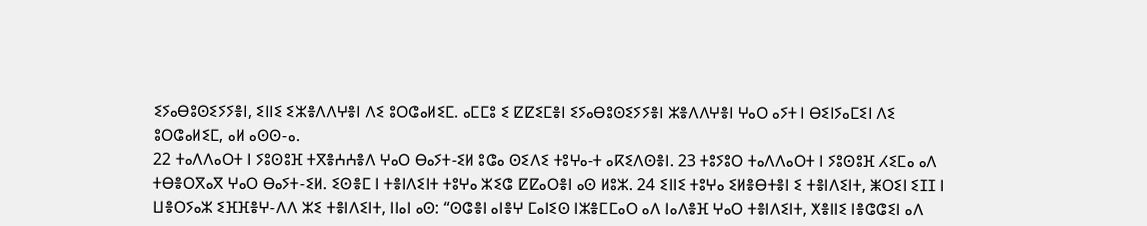ⵉⵢⴰⴱⵓⵙⵉⵢⵢⴻⵏ, ⵉⵏⵏⵉ ⵉⵣⴻⴷⴷⵖⴻⵏ ⴷⵉ ⵓⵔⵛⴰⵍⵉⵎ. ⴰⵎⵎⵓ ⵉ ⵇⵇⵉⵎⴻⵏ ⵉⵢⴰⴱⵓⵙⵉⵢⵢⴻⵏ ⵣⴻⴷⴷⵖⴻⵏ ⵖⴰⵔ ⴰⵢⵜ ⵏ ⴱⵉⵏⵢⴰⵎⵉⵏ ⴷⵉ ⵓⵔⵛⴰⵍⵉⵎ, ⴰⵍ ⴰⵙⵙ-ⴰ.
22 ⵜⴰⴷⴷⴰⵔⵜ ⵏ ⵢⵓⵙⵓⴼ ⵜⴳⴻⵄⵄⴻⴷ ⵖⴰⵔ ⴱⴰⵢⵜ-ⵉⵍ ⵓⵛⴰ ⵙⵉⴷⵉ ⵜⵓⵖⴰ-ⵜ ⴰⴽⵉⴷⵙⴻⵏ. 23 ⵜⵓⵢⵓⵔ ⵜⴰⴷⴷⴰⵔⵜ ⵏ ⵢⵓⵙⵓⴼ ⵃⵉⵎⴰ ⴰⴷ ⵜⴱⴻⵔⴳⴰⴳ ⵖⴰⵔ ⴱⴰⵢⵜ-ⵉⵍ. ⵉⵙⴻⵎ ⵏ ⵜⴻⵏⴷⵉⵏⵜ ⵜⵓⵖⴰ ⵣⵉⵛ ⵇⵇⴰⵔⴻⵏ ⴰⵙ ⵍⵓⵣ. 24 ⵉⵏⵏⵉ ⵜⵓⵖⴰ ⵉⵍⴻⴱⵜⴻⵏ ⵉ ⵜⴻⵏⴷⵉⵏⵜ, ⵥⵔⵉⵏ ⵉⵊⵊ ⵏ ⵡⴻⵔⵢⴰⵣ ⵉⴼⴼⴻⵖ-ⴷⴷ ⵣⵉ ⵜⴻⵏⴷⵉⵏⵜ, ⵏⵏⴰⵏ ⴰⵙ: “ⵙⵛⴻⵏ ⴰⵏⴻⵖ ⵎⴰⵏⵉⵙ ⵏⵣⴻⵎⵎⴰⵔ ⴰⴷ ⵏⴰⴷⴻⴼ ⵖⴰⵔ ⵜⴻⵏⴷⵉⵏⵜ, ⵅⴻⵏⵏⵉ ⵏⴻⵛⵛⵉⵏ ⴰⴷ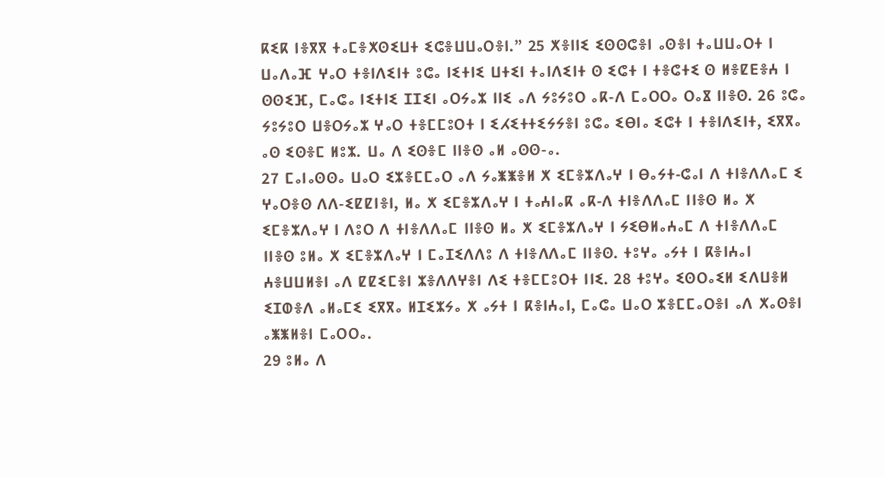ⴽⵉⴽ ⵏⴻⴳⴳ ⵜⴰⵎⴻⵅⵙⵉⵡⵜ ⵉⵛⴻⵡⵡⴰⵔⴻⵏ.” 25 ⵅⴻⵏⵏⵉ ⵉⵙⵙⵛⴻⵏ ⴰⵙⴻⵏ ⵜⴰⵡⵡⴰⵔⵜ ⵏ ⵡⴰⴷⴰⴼ ⵖⴰⵔ ⵜⴻⵏⴷⵉⵏⵜ ⵓⵛⴰ ⵏⵉⵜⵏⵉ ⵡⵜⵉⵏ ⵜⴰⵏⴷⵉⵏⵜ ⵙ ⵉⵛⵜ ⵏ ⵜⴻⵛⵜⵉ ⵙ ⵍⴻⵇⴹⴻⵄ ⵏ ⵙⵙⵉⴼ, ⵎⴰⵛⴰ ⵏⵉⵜⵏⵉ ⵊⵊⵉⵏ ⴰⵔⵢⴰⵣ ⵏⵏⵉ ⴰⴷ ⵢⵓⵢⵓⵔ ⴰⴽ-ⴷ ⵎⴰⵔⵔⴰ ⵔⴰⴵ ⵏⵏⴻⵙ. 26 ⵓⵛⴰ ⵢⵓⵢⵓⵔ ⵡⴻⵔⵢⴰⵣ ⵖⴰⵔ ⵜⴻⵎⵎⵓⵔⵜ ⵏ ⵉⵃⵉⵜⵜⵉⵢⵢⴻⵏ ⵓⵛⴰ ⵉⴱⵏⴰ ⵉⵛⵜ ⵏ ⵜⴻⵏⴷⵉⵏⵜ, ⵉⴳⴳⴰ ⴰⵙ ⵉⵙⴻⵎ ⵍⵓⵣ. ⵡⴰ ⴷ ⵉⵙⴻⵎ ⵏⵏⴻⵙ ⴰⵍ ⴰⵙⵙ-ⴰ.
27 ⵎⴰⵏⴰⵙⵙⴰ ⵡⴰⵔ ⵉⵣⴻⵎⵎⴰⵔ ⴰⴷ ⵢⴰⵥⵥⴻⵍ ⵅ ⵉⵎⴻⵣⴷⴰⵖ ⵏ ⴱⴰⵢⵜ-ⵛⴰⵏ ⴷ ⵜⵏⴻⴷⴷⴰⵎ ⵉ ⵖⴰⵔⴻⵙ ⴷⴷ-ⵉⵇⵇⵏⴻⵏ, ⵍⴰ ⵅ ⵉⵎⴻⵣⴷⴰⵖ ⵏ ⵜⴰⵄⵏⴰⴽ ⴰⴽ-ⴷ ⵜⵏⴻⴷⴷⴰⵎ ⵏⵏⴻⵙ ⵍⴰ ⵅ ⵉⵎⴻⵣⴷⴰⵖ ⵏ ⴷⵓⵔ ⴷ ⵜⵏⴻⴷⴷⴰⵎ ⵏⵏⴻⵙ ⵍⴰ ⵅ ⵉⵎⴻⵣⴷⴰⵖ ⵏ ⵢⵉⴱⵍⴰⵄⴰⵎ ⴷ ⵜⵏⴻⴷⴷⴰⵎ ⵏⵏⴻⵙ ⵓⵍⴰ ⵅ ⵉⵎⴻⵣⴷⴰⵖ ⵏ ⵎⴰⵊⵉⴷⴷⵓ ⴷ ⵜⵏⴻⴷⴷⴰⵎ ⵏⵏⴻⵙ. ⵜⵓⵖⴰ ⴰⵢⵜ ⵏ ⴽⴻⵏⵄⴰⵏ ⵄⴻⵡⵡⵍⴻⵏ ⴰⴷ ⵇⵇⵉⵎⴻⵏ ⵣⴻⴷⴷⵖⴻⵏ ⴷⵉ ⵜⴻⵎⵎⵓⵔⵜ ⵏⵏⵉ. 28 ⵜⵓⵖⴰ ⵉⵙⵔⴰⵉⵍ ⵉⴷⵡⴻⵍ ⵉⵊⵀⴻⴷ ⴰⵍⴰⵎⵉ ⵉⴳⴳⴰ ⵍⵊⵉⵣⵢⴰ ⵅ ⴰⵢⵜ ⵏ ⴽⴻⵏⵄⴰⵏ, ⵎⴰⵛⴰ ⵡⴰⵔ ⵣⴻⵎⵎⴰⵔⴻⵏ ⴰⴷ ⵅⴰⵙⴻⵏ ⴰⵥⵥⵍⴻⵏ ⵎⴰⵔⵔⴰ.
29 ⵓⵍⴰ ⴷ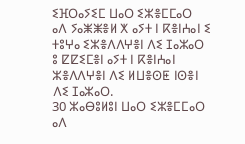ⵉⴼⵔⴰⵢⵉⵎ ⵡⴰⵔ ⵉⵣⴻⵎⵎⴰⵔ ⴰⴷ ⵢⴰⵥⵥⴻⵍ ⵅ ⴰⵢⵜ ⵏ ⴽⴻⵏⵄⴰⵏ ⵉ ⵜⵓⵖⴰ ⵉⵣⴻⴷⴷⵖⴻⵏ ⴷⵉ ⵊⴰⵣⴰⵔ ⵓ ⵇⵇⵉⵎⴻⵏ ⴰⵢⵜ ⵏ ⴽⴻⵏⵄⴰⵏ ⵣⴻⴷⴷⵖⴻⵏ ⴷⵉ ⵍⵡⴻⵙⵟ ⵏⵙⴻⵏ ⴷⵉ ⵊⴰⵣⴰⵔ.
30 ⵣⴰⴱⵓⵍⵓⵏ ⵡⴰⵔ ⵉⵣⴻⵎⵎⴰⵔ ⴰⴷ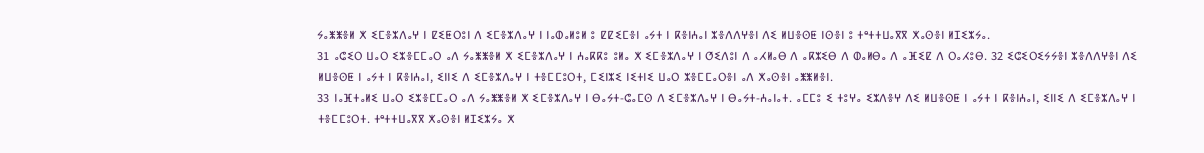ⵢⴰⵥⵥⴻⵍ ⵅ ⵉⵎⴻⵣⴷⴰⵖ ⵏ ⵇⵉⵟⵔⵓⵏ ⴷ ⵉⵎⴻⵣⴷⴰⵖ ⵏ ⵏⴰⵀⴰⵍⵓⵍ ⵓ ⵇⵇⵉⵎⴻⵏ ⴰⵢⵜ ⵏ ⴽⴻⵏⵄⴰⵏ ⵣⴻⴷⴷⵖⴻⵏ ⴷⵉ ⵍⵡⴻⵙⵟ ⵏⵙⴻⵏ ⵓ ⵜᵉⵜⵜⵡⴰⴳⴳ ⵅⴰⵙⴻⵏ ⵍⵊⵉⵣⵢⴰ.
31 ⴰⵛⵉⵔ ⵡⴰⵔ ⵉⵣⴻⵎⵎⴰⵔ ⴰⴷ ⵢⴰⵥⵥⴻⵍ ⵅ ⵉⵎⴻⵣⴷⴰⵖ ⵏ ⵄⴰⴽⴽⵓ ⵓⵍⴰ ⵅ ⵉⵎⴻⵣⴷⴰⵖ ⵏ ⵚⵉⴷⵓⵏ ⴷ ⴰⵃⵍⴰⴱ ⴷ ⴰⴽⵣⵉⴱ ⴷ ⵀⴰⵍⴱⴰ ⴷ ⴰⴼⵉⵇ ⴷ ⵔⴰⵃⵓⴱ. 32 ⵉⵛⵉⵔⵉⵢⵢⴻⵏ ⵣⴻⴷⴷⵖⴻⵏ ⴷⵉ ⵍⵡⴻⵙⵟ ⵏ ⴰⵢⵜ ⵏ ⴽⴻⵏⵄⴰⵏ, ⵉⵏⵏⵉ ⴷ ⵉⵎⴻⵣⴷⴰⵖ ⵏ ⵜⴻⵎⵎⵓⵔⵜ, ⵎⵉⵏⵣⵉ ⵏⵉⵜⵏⵉ ⵡⴰⵔ ⵣⴻⵎⵎⴰⵔⴻⵏ ⴰⴷ ⵅⴰⵙⴻⵏ ⴰⵥⵥⵍⴻⵏ.
33 ⵏⴰⴼⵜⴰⵍⵉ ⵡⴰⵔ ⵉⵣⴻⵎⵎⴰⵔ ⴰⴷ ⵢⴰⵥⵥⴻⵍ ⵅ ⵉⵎⴻⵣⴷⴰⵖ ⵏ ⴱⴰⵢⵜ-ⵛⴰⵎⵙ ⴷ ⵉⵎⴻⵣⴷⴰⵖ ⵏ ⴱⴰⵢⵜ-ⵄⴰⵏⴰⵜ. ⴰⵎⵎⵓ ⵉ ⵜⵓⵖⴰ ⵉⵣⴷⴻⵖ ⴷⵉ ⵍⵡⴻⵙⵟ ⵏ ⴰⵢⵜ ⵏ ⴽⴻⵏⵄⴰⵏ, ⵉⵏⵏⵉ ⴷ ⵉⵎⴻⵣⴷⴰⵖ ⵏ ⵜⴻⵎⵎⵓⵔⵜ. ⵜᵉⵜⵜⵡⴰⴳⴳ ⵅⴰⵙⴻⵏ ⵍⵊⵉⵣⵢⴰ ⵅ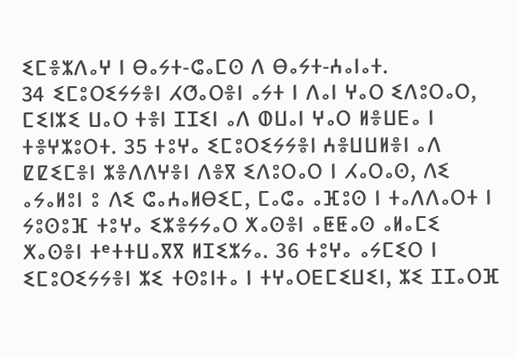ⵉⵎⴻⵣⴷⴰⵖ ⵏ ⴱⴰⵢⵜ-ⵛⴰⵎⵙ ⴷ ⴱⴰⵢⵜ-ⵄⴰⵏⴰⵜ.
34 ⵉⵎⵓⵔⵉⵢⵢⴻⵏ ⵃⵚⴰⵔⴻⵏ ⴰⵢⵜ ⵏ ⴷⴰⵏ ⵖⴰⵔ ⵉⴷⵓⵔⴰⵔ, ⵎⵉⵏⵣⵉ ⵡⴰⵔ ⵜⴻⵏ ⵊⵊⵉⵏ ⴰⴷ ⵀⵡⴰⵏ ⵖⴰⵔ ⵍⴻⵡⴹⴰ ⵏ ⵜⴻⵖⵣⵓⵔⵜ. 35 ⵜⵓⵖⴰ ⵉⵎⵓⵔⵉⵢⵢⴻⵏ ⵄⴻⵡⵡⵍⴻⵏ ⴰⴷ ⵇⵇⵉⵎⴻⵏ ⵣⴻⴷⴷⵖⴻⵏ ⴷⴻⴳ ⵉⴷⵓⵔⴰⵔ ⵏ ⵃⴰⵔⴰⵙ, ⴷⵉ ⴰⵢⴰⵍⵓⵏ ⵓ ⴷⵉ ⵛⴰⵄⴰⵍⴱⵉⵎ, ⵎⴰⵛⴰ ⴰⴼⵓⵙ ⵏ ⵜⴰⴷⴷⴰⵔⵜ ⵏ ⵢⵓⵙⵓⴼ ⵜⵓⵖⴰ ⵉⵣⴻⵢⵢⴰⵔ ⵅⴰⵙⴻⵏ ⴰⵟⵟⴰⵙ ⴰⵍⴰⵎⵉ ⵅⴰⵙⴻⵏ ⵜᵉⵜⵜⵡⴰⴳⴳ ⵍⵊⵉⵣⵢⴰ. 36 ⵜⵓⵖⴰ ⴰⵢⵎⵉⵔ ⵏ ⵉⵎⵓⵔⵉⵢⵢⴻⵏ ⵣⵉ ⵜⵙⵓⵏⵜⴰ ⵏ ⵜⵖⴰⵔⴹⵎⵉⵡⵉⵏ, ⵣⵉ ⵊⵊⴰⵔⴼ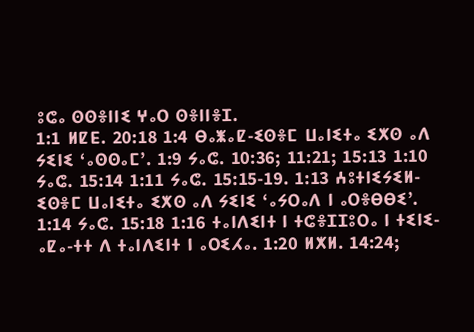ⵓⵛⴰ ⵙⵙⴻⵏⵏⵉ ⵖⴰⵔ ⵙⴻⵏⵏⴻⵊ.
1:1 ⵍⵇⴹ. 20:18 1:4 ⴱⴰⵥⴰⵇ-ⵉⵙⴻⵎ ⵡⴰⵏⵉⵜⴰ ⵉⵅⵙ ⴰⴷ ⵢⵉⵏⵉ ‘ⴰⵙⵙⴰⵎ’. 1:9 ⵢⴰⵛ. 10:36; 11:21; 15:13 1:10 ⵢⴰⵛ. 15:14 1:11 ⵢⴰⵛ. 15:15-19. 1:13 ⵄⵓⵜⵏⵉⵢⵉⵍ-ⵉⵙⴻⵎ ⵡⴰⵏⵉⵜⴰ ⵉⵅⵙ ⴰⴷ ⵢⵉⵏⵉ ‘ⴰⵢⵔⴰⴷ ⵏ ⴰⵔⴻⴱⴱⵉ’. 1:14 ⵢⴰⵛ. 15:18 1:16 ⵜⴰⵏⴷⵉⵏⵜ ⵏ ⵜⵛⴻⵊⵊⵓⵔⴰ ⵏ ⵜⵉⵏⵉ-ⴰⵇⴰ-ⵜⵜ ⴷ ⵜⴰⵏⴷⵉⵏⵜ ⵏ ⴰⵔⵉⵃⴰ. 1:20 ⵍⵅⵍ. 14:24;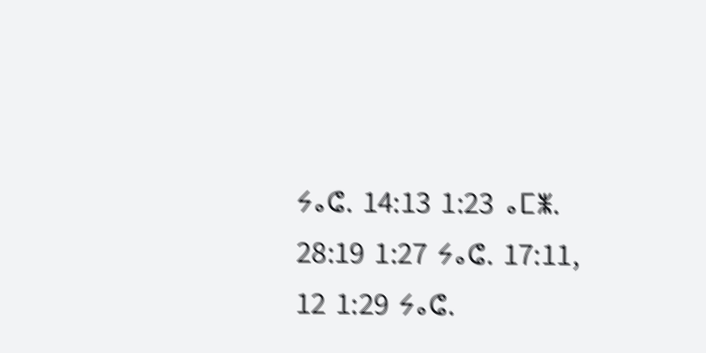ⵢⴰⵛ. 14:13 1:23 ⴰⵎⵥ. 28:19 1:27 ⵢⴰⵛ. 17:11, 12 1:29 ⵢⴰⵛ.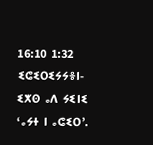16:10 1:32 ⵉⵛⵉⵔⵉⵢⵢⴻⵏ-ⵉⵅⵙ ⴰⴷ ⵢⵉⵏⵉ ‘ⴰⵢⵜ ⵏ ⴰⵛⵉⵔ’.